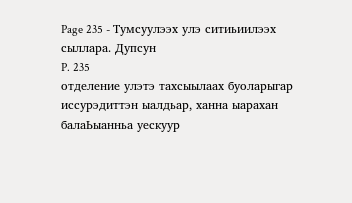Page 235 - Тумсуулээх улэ ситиьиилээх сыллара. Дупсун
P. 235
отделение улэтэ тахсыылаах буоларыгар иссурэдиттэн ыалдьар, ханна ыарахан
балаЬыанньа уескуур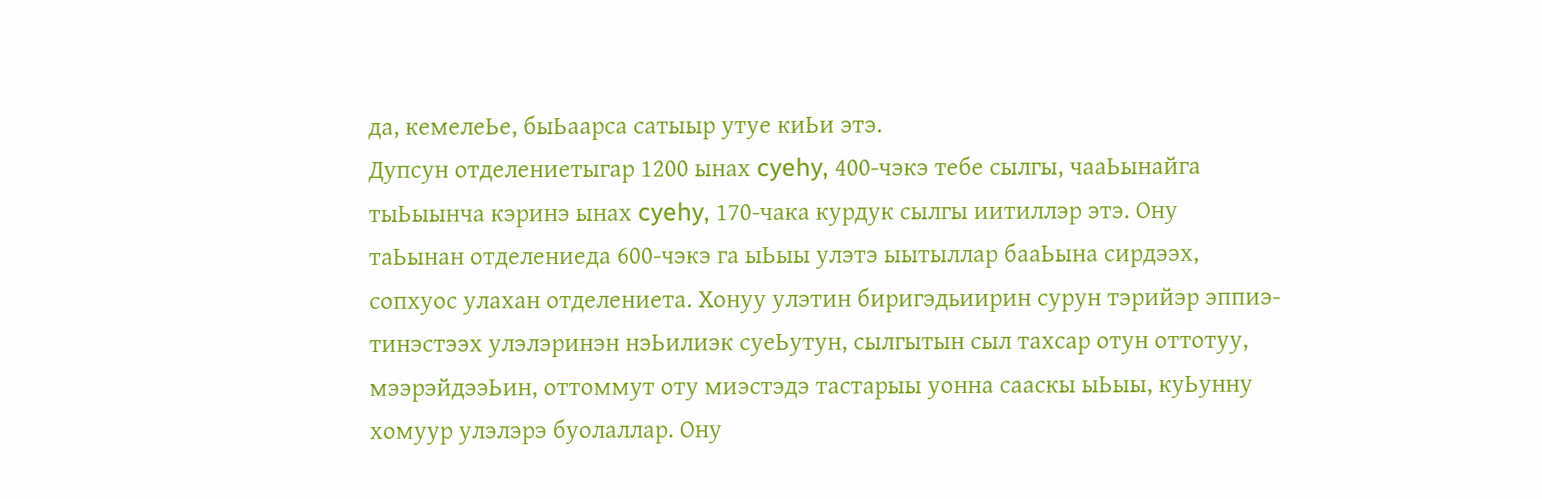да, кемелеЬе, быЬаарса сатыыр утуе киЬи этэ.
Дупсун отделениетыгар 1200 ынах cyehy, 400-чэкэ тебе сылгы, чааЬынайга
тыЬыынча кэринэ ынах cyehy, 170-чака курдук сылгы иитиллэр этэ. Ону
таЬынан отделениеда 600-чэкэ га ыЬыы улэтэ ыытыллар бааЬына сирдээх,
сопхуос улахан отделениета. Хонуу улэтин биригэдьиирин сурун тэрийэр эппиэ-
тинэстээх улэлэринэн нэЬилиэк суеЬутун, сылгытын сыл тахсар отун оттотуу,
мээрэйдээЬин, оттоммут оту миэстэдэ тастарыы уонна сааскы ыЬыы, куЬунну
хомуур улэлэрэ буолаллар. Ону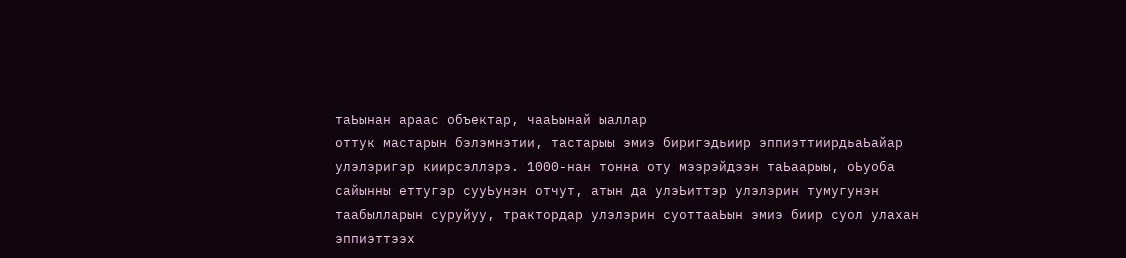таЬынан араас объектар, чааЬынай ыаллар
оттук мастарын бэлэмнэтии, тастарыы эмиэ биригэдьиир эппиэттиирдьаЬайар
улэлэригэр киирсэллэрэ. 1000-нан тонна оту мээрэйдээн таЬаарыы, оЬуоба
сайынны еттугэр сууЬунэн отчут, атын да улэЬиттэр улэлэрин тумугунэн
таабылларын суруйуу, трактордар улэлэрин суоттааЬын эмиэ биир суол улахан
эппиэттээх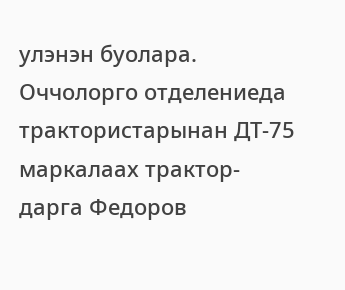улэнэн буолара.
Оччолорго отделениеда трактористарынан ДТ-75 маркалаах трактор-
дарга Федоров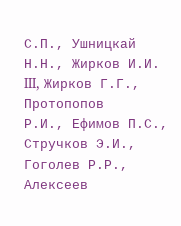С.П., Ушницкай Н.Н., Жирков И.И. III, Жирков Г.Г., Протопопов
Р.И., Ефимов П.С., Стручков Э.И., Гоголев Р.Р., Алексеев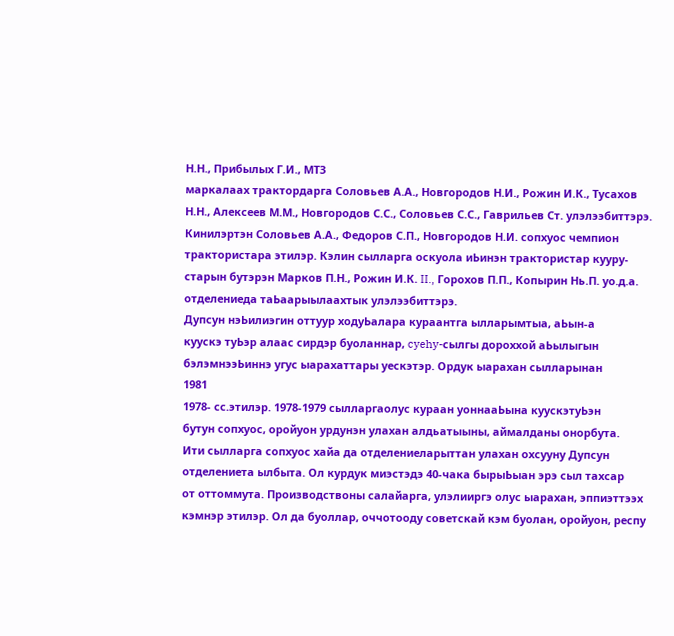Н.Н., Прибылых Г.И., МТЗ
маркалаах трактордарга Соловьев А.А., Новгородов Н.И., Рожин И.К., Тусахов
Н.Н., Алексеев М.М., Новгородов С.С., Соловьев С.С., Гаврильев Ст. улэлээбиттэрэ.
Кинилэртэн Соловьев А.А., Федоров С.П., Новгородов Н.И. сопхуос чемпион
трактористара этилэр. Кэлин сылларга оскуола иЬинэн трактористар кууру-
старын бутэрэн Марков П.Н., Рожин И.К. II., Горохов П.П., Копырин Нь.П. уо.д.а.
отделениеда таЬаарыылаахтык улэлээбиттэрэ.
Дупсун нэЬилиэгин оттуур ходуЬалара кураантга ылларымтыа, аЬын-а
куускэ туЬэр алаас сирдэр буоланнар, cyehy-сылгы дороххой аЬылыгын
бэлэмнээЬиннэ угус ыарахаттары уескэтэр. Ордук ыарахан сылларынан
1981
1978- сс.этилэр. 1978-1979 сылларгаолус кураан уоннааЬына куускэтуЬэн
бутун сопхуос, оройуон урдунэн улахан алдьатыыны, аймалданы онорбута.
Ити сылларга сопхуос хайа да отделениеларыттан улахан охсууну Дупсун
отделениета ылбыта. Ол курдук миэстэдэ 40-чака бырыЬыан эрэ сыл тахсар
от оттоммута. Производствоны салайарга, улэлииргэ олус ыарахан, эппиэттээх
кэмнэр этилэр. Ол да буоллар, оччотооду советскай кэм буолан, оройуон, респу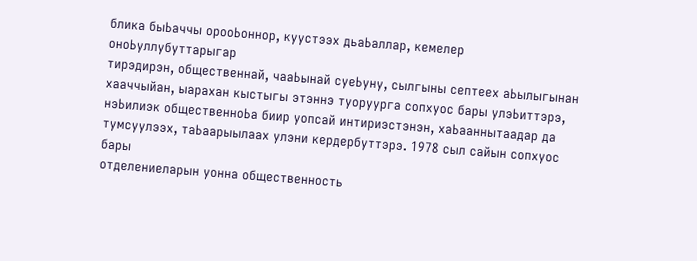блика быЬаччы орооЬоннор, куустээх дьаЬаллар, кемелер оноЬуллубуттарыгар
тирэдирэн, общественнай, чааЬынай суеЬуну, сылгыны септеех аЬылыгынан
хааччыйан, ыарахан кыстыгы этэннэ туоруурга сопхуос бары улэЬиттэрэ,
нэЬилиэк общественноЬа биир уопсай интириэстэнэн, хаЬааннытаадар да
тумсуулээх, таЬаарыылаах улэни кердербуттэрэ. 1978 сыл сайын сопхуос бары
отделениеларын уонна общественность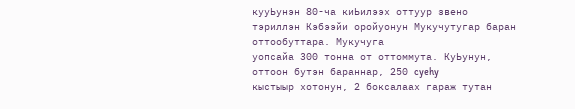кууЬунэн 80-ча киЬилээх оттуур звено
тэриллэн Кэбээйи оройуонун Мукучутугар баран оттообуттара. Мукучуга
уопсайа 300 тонна от оттоммута. КуЬунун, оттоон бутэн бараннар, 250 cyehy
кыстыыр хотонун, 2 боксалаах гараж тутан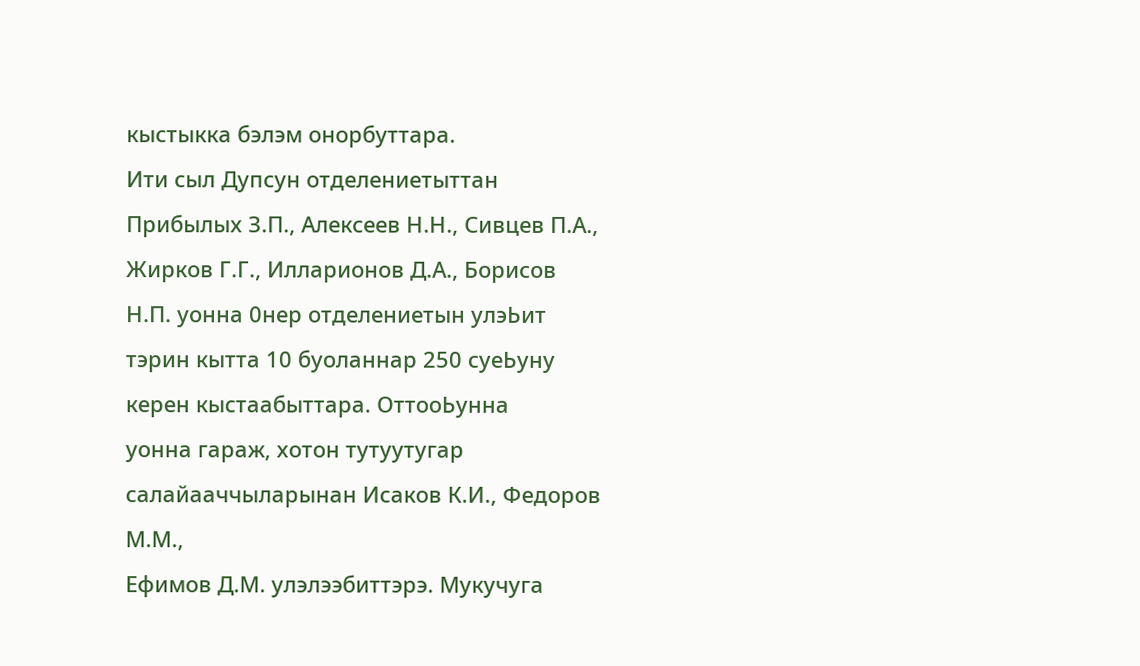кыстыкка бэлэм онорбуттара.
Ити сыл Дупсун отделениетыттан Прибылых З.П., Алексеев Н.Н., Сивцев П.А.,
Жирков Г.Г., Илларионов Д.А., Борисов Н.П. уонна 0нер отделениетын улэЬит
тэрин кытта 10 буоланнар 250 суеЬуну керен кыстаабыттара. ОттооЬунна
уонна гараж, хотон тутуутугар салайааччыларынан Исаков К.И., Федоров М.М.,
Ефимов Д.М. улэлээбиттэрэ. Мукучуга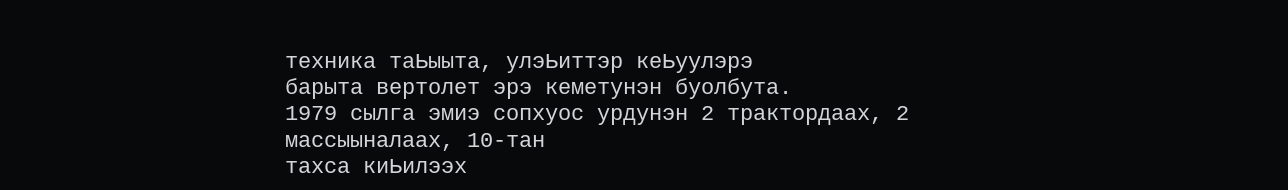техника таЬыыта, улэЬиттэр кеЬуулэрэ
барыта вертолет эрэ кеметунэн буолбута.
1979 сылга эмиэ сопхуос урдунэн 2 трактордаах, 2 массыыналаах, 10-тан
тахса киЬилээх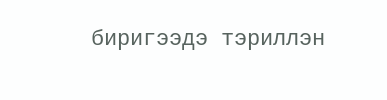биригээдэ тэриллэн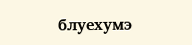блуехумэ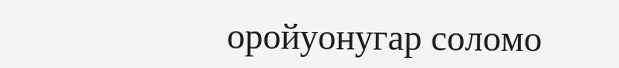оройуонугар соломо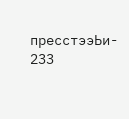пресстээЬи-
233